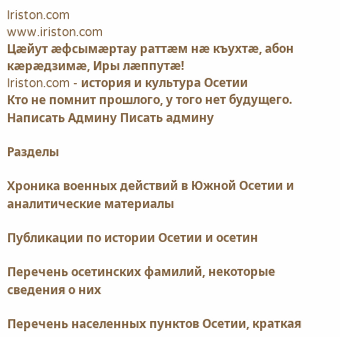Iriston.com
www.iriston.com
Цæйут æфсымæртау раттæм нæ къухтæ, абон кæрæдзимæ, Иры лæппутæ!
Iriston.com - история и культура Осетии
Кто не помнит прошлого, у того нет будущего.
Написать Админу Писать админу

Разделы

Хроника военных действий в Южной Осетии и аналитические материалы

Публикации по истории Осетии и осетин

Перечень осетинских фамилий, некоторые сведения о них

Перечень населенных пунктов Осетии, краткая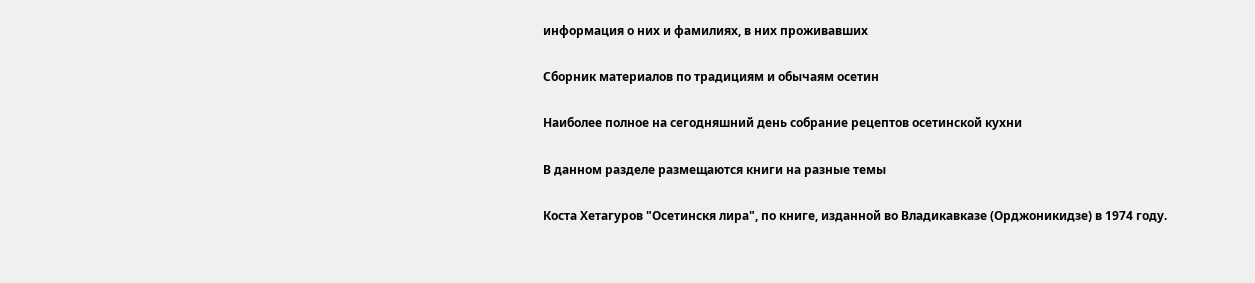информация о них и фамилиях, в них проживавших

Сборник материалов по традициям и обычаям осетин

Наиболее полное на сегодняшний день собрание рецептов осетинской кухни

В данном разделе размещаются книги на разные темы

Коста Хетагуров "Осетинскя лира", по книге, изданной во Владикавказе (Орджоникидзе) в 1974 году.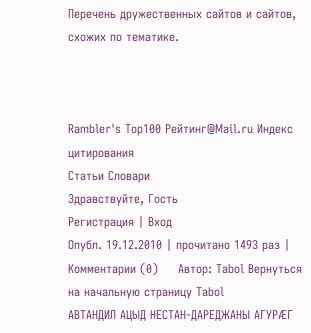Перечень дружественных сайтов и сайтов, схожих по тематике.



Rambler's Top100 Рейтинг@Mail.ru Индекс цитирования
Статьи Словари
Здравствуйте, Гость
Регистрация | Вход
Опубл. 19.12.2010 | прочитано 1493 раз |  Комментарии (0)     Автор: Tabol Вернуться на начальную страницу Tabol
АВТАНДИЛ АЦЫД НЕСТАН-ДАРЕДЖАНЫ АГУРÆГ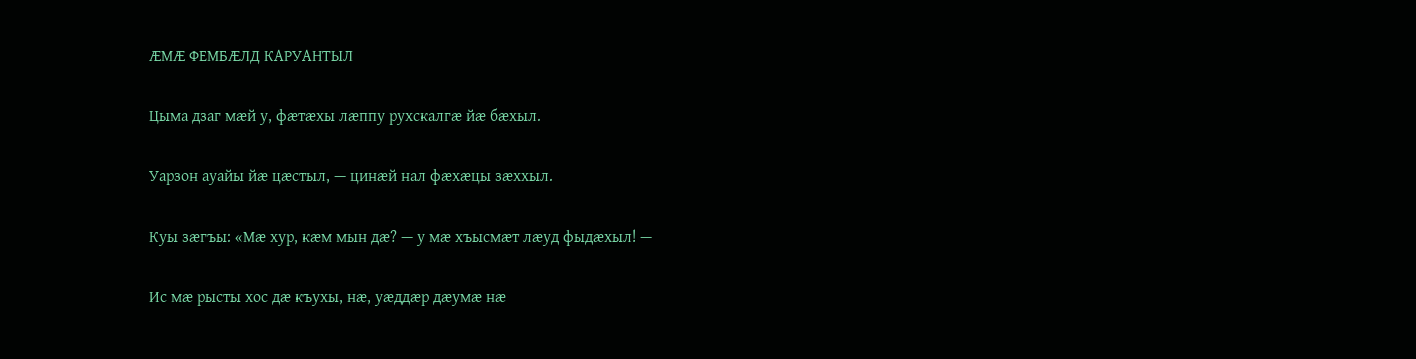ÆМÆ ФЕМБÆЛД КАРУАНТЫЛ

Цыма дзаг мæй у, фæтæхы лæппу рухскалгæ йæ бæхыл.

Уарзон ауайы йæ цæстыл, — цинæй нал фæхæцы зæххыл.

Куы зæгъы: «Мæ хур, кæм мын дæ? — у мæ хъысмæт лæуд фыдæхыл! —

Ис мæ рысты хос дæ къухы, нæ, уæддæр дæумæ нæ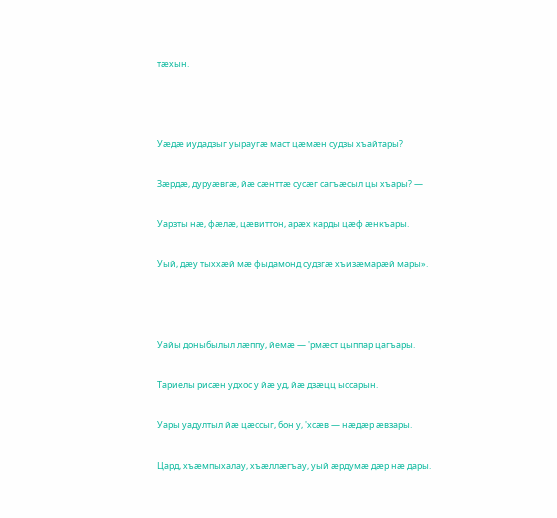тæхын.



Уæдæ иудадзыг уыраугæ маст цæмæн судзы хъайтары?

Зæрдæ, дуруæвгæ, йæ сæнттæ сусæг сагъæсыл цы хъары? —

Уарзты нæ, фæлæ, цæвиттон, арæх карды цæф æнкъары.

Уый, дæу тыххæй мæ фыдамонд судзгæ хъизæмарæй мары».



Уайы доныбылыл лæппу, йемæ — 'рмæст цыппар цагъары.

Тариелы рисæн удхос у йæ уд, йæ дзæцц ыссарын.

Уары уадултыл йæ цæссыг, бон у, 'хсæв — нæдæр æвзары.

Цард, хъæмпыхалау, хъæллæгъау, уый æрдумæ дæр нæ дары.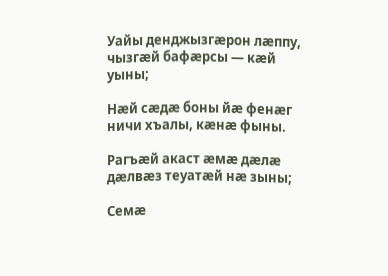Уайы денджызгæрон лæппу, чызгæй бафæрсы — кæй уыны;

Нæй сæдæ боны йæ фенæг ничи хъалы, кæнæ фыны.

Рагъæй акаст æмæ дæлæ дæлвæз теуатæй нæ зыны;

Семæ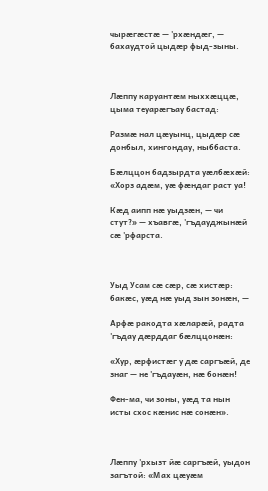чырæгæстæ — 'рхæндæг, — бахаудтой цыдæр фыд-зыны.



Лæппу каруантæм ныххæццæ, цыма теуарæгъау бастад:

Размæ нал цæуынц, цыдæр сæ донбыл, хингондау, ныббаста.

Бæлццон бадзырдта уæлбæхæй: «Хорз адæм, уæ фæндаг раст уа!

Кæд аипп нæ уыдзæн, — чи стут?» — хъавгæ, 'гъдауджынæй сæ 'рфарста.



Уыд Усам сæ сæр, сæ хистæр: бакæс, уæд нæ уыд зын зонæн, —

Арфæ ракодта хæларæй, радта 'гъдау дæрддаг бæлццонæн:

«Хур, æрфистæг у дæ саргъæй, де знаг — не 'гъдауæн, нæ бонæн!

Фен-ма, чи зоны, уæд та нын исты схос кæнис нæ сонæн».



Лæппу 'рхызт йæ саргъæй, уыдон загътой: «Мах цæуæм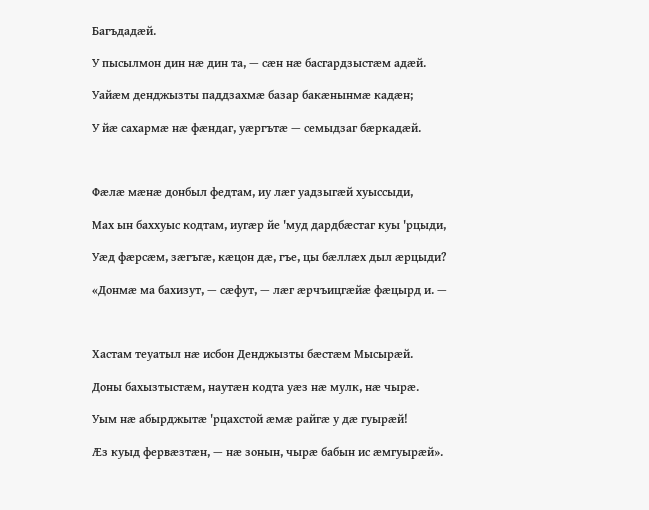Багъдадæй.

У пысылмон дин нæ дин та, — сæн нæ басгардзыстæм адæй.

Уайæм денджызты паддзахмæ базар бакæнынмæ кадæн;

У йæ сахармæ нæ фæндаг, уæргътæ — семыдзаг бæркадæй.



Фæлæ мæнæ донбыл федтам, иу лæг уадзыгæй хуыссыди,

Мах ын баххуыс кодтам, иугæр йе 'муд дардбæстаг куы 'рцыди,

Уæд фæрсæм, зæгъгæ, кæцон дæ, гъе, цы бæллæх дыл æрцыди?

«Донмæ ма бахизут, — сæфут, — лæг æрчъицгæйæ фæцырд и. —



Хастам теуатыл нæ исбон Денджызты бæстæм Мысырæй.

Доны бахызтыстæм, наутæн кодта уæз нæ мулк, нæ чырæ.

Уым нæ абырджытæ 'рцахстой æмæ райгæ у дæ гуырæй!

Æз куыд фервæзтæн, — нæ зонын, чырæ бабын ис æмгуырæй».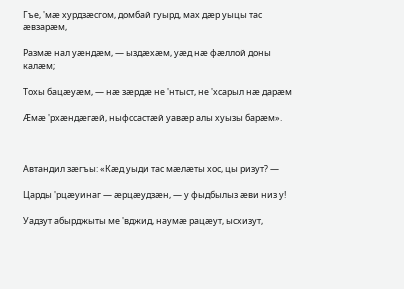Гъе, 'мæ хурдзæсгом, домбай гуырд, мах дæр уыцы тас æвзарæм,

Размæ нал уæндæм, — ыздæхæм, уæд нæ фæллой доны калæм;

Тохы бацæуæм, — нæ зæрдæ не 'нтыст, не 'хсарыл нæ дарæм

Æмæ 'рхæндæгæй, ныфссастæй уавæр алы хуызы барæм».



Автандил зæгъы: «Кæд уыди тас мæлæты хос, цы ризут? —

Царды 'рцæуинаг — æрцæудзæн, — у фыдбылыз æви низ у!

Уадзут абырджыты ме 'вджид, наумæ рацæут, ысхизут,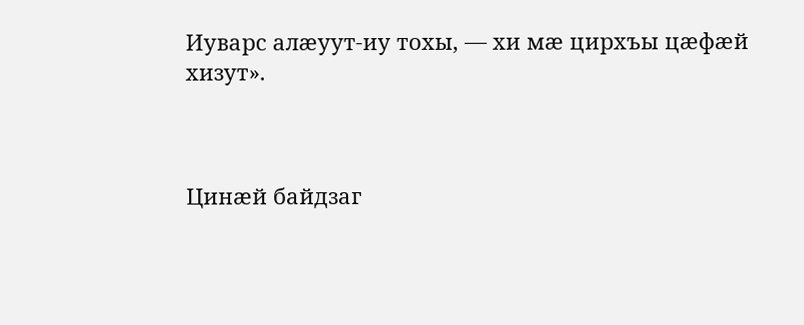Иуварс алæуут-иу тохы, — хи мæ цирхъы цæфæй хизут».



Цинæй байдзаг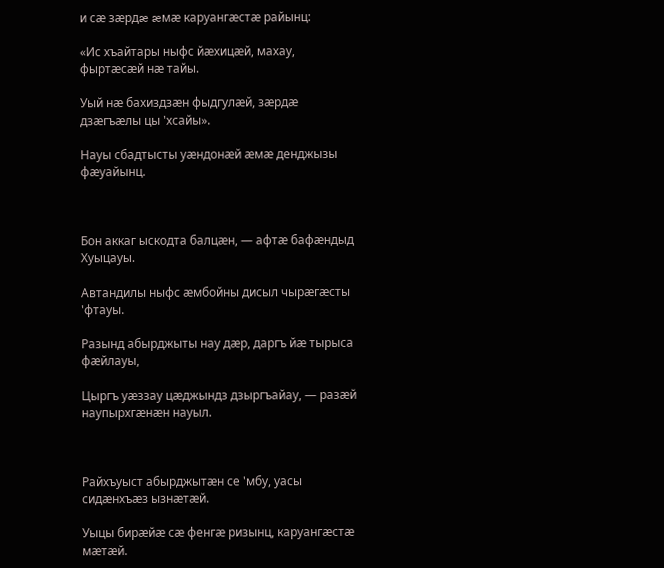и сæ зæрдæ æмæ каруангæстæ райынц:

«Ис хъайтары ныфс йæхицæй, махау, фыртæсæй нæ тайы.

Уый нæ бахиздзæн фыдгулæй, зæрдæ дзæгъæлы цы 'хсайы».

Науы сбадтысты уæндонæй æмæ денджызы фæуайынц.



Бон аккаг ыскодта балцæн, — афтæ бафæндыд Хуыцауы.

Автандилы ныфс æмбойны дисыл чырæгæсты 'фтауы.

Разынд абырджыты нау дæр, даргъ йæ тырыса фæйлауы,

Цыргъ уæззау цæджындз дзыргъайау, — разæй наупырхгæнæн науыл.



Райхъуыст абырджытæн се 'мбу, уасы сидæнхъæз ызнæтæй.

Уыцы бирæйæ сæ фенгæ ризынц, каруангæстæ мæтæй.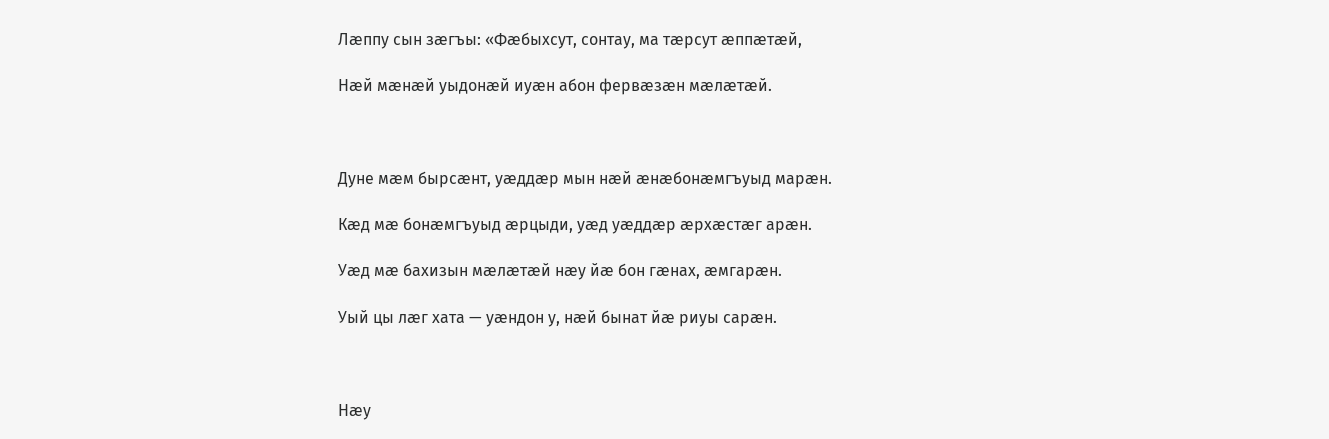Лæппу сын зæгъы: «Фæбыхсут, сонтау, ма тæрсут æппæтæй,

Нæй мæнæй уыдонæй иуæн абон фервæзæн мæлæтæй.



Дуне мæм бырсæнт, уæддæр мын нæй æнæбонæмгъуыд марæн.

Кæд мæ бонæмгъуыд æрцыди, уæд уæддæр æрхæстæг арæн.

Уæд мæ бахизын мæлæтæй нæу йæ бон гæнах, æмгарæн.

Уый цы лæг хата — уæндон у, нæй бынат йæ риуы сарæн.



Нæу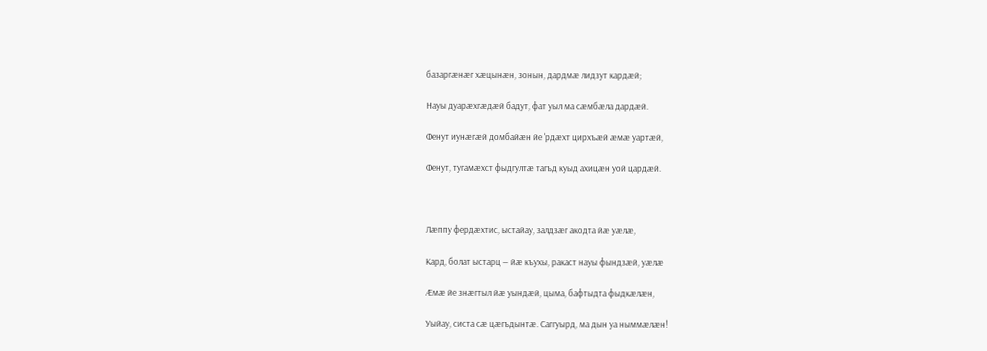базаргæнæг хæцынæн, зонын, дардмæ лидзут кардæй;

Науы дуарæхгæдæй бадут, фат уыл ма сæмбæла дардæй.

Фенут иунæгæй домбайæн йе 'рдæхт цирхъæй æмæ уартæй,

Фенут, тугамæхст фыдгултæ тагъд куыд ахицæн уой цардæй.



Лæппу фердæхтис, ыстайау, залдзæг акодта йæ уæлæ,

Кард, болат ыстарц — йæ къухы, ракаст науы фындзæй, уæлæ

Æмæ йе знæгтыл йæ уындæй, цыма, бафтыдта фыдкæлæн,

Уыйау, систа сæ цæгъдынтæ. Саггуырд, ма дын уа ныммæлæн!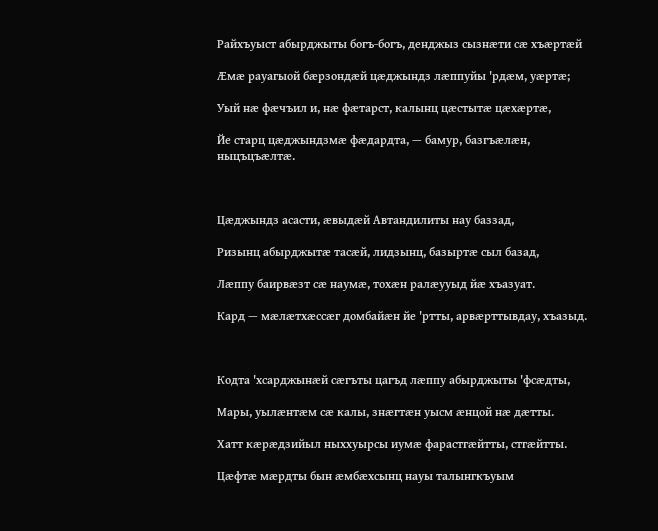Райхъуыст абырджыты богъ-богъ, денджыз сызнæти сæ хъæртæй

Æмæ рауагыой бæрзондæй цæджындз лæппуйы 'рдæм, уæртæ;

Уый нæ фæчъил и, нæ фæтарст, калынц цæстытæ цæхæртæ,

Йе старц цæджындзмæ фæдардта, — бамур, базгъæлæн, ныцъцъæлтæ.



Цæджындз асасти, æвыдæй Автандилиты нау баззад,

Ризынц абырджытæ тасæй, лидзынц, базыртæ сыл базад,

Лæппу баирвæзт сæ наумæ, тохæн ралæууыд йæ хъазуат.

Кард — мæлæтхæссæг домбайæн йе 'ртты, арвæрттывдау, хъазыд.



Кодта 'хсарджынæй сæгъты цагъд лæппу абырджыты 'фсæдты,

Мары, уылæнтæм сæ калы, знæгтæн уысм æнцой нæ дæтты.

Хатт кæрæдзийыл ныххуырсы иумæ фарастгæйтты, стгæйтты.

Цæфтæ мæрдты бын æмбæхсынц науы талынгкъуым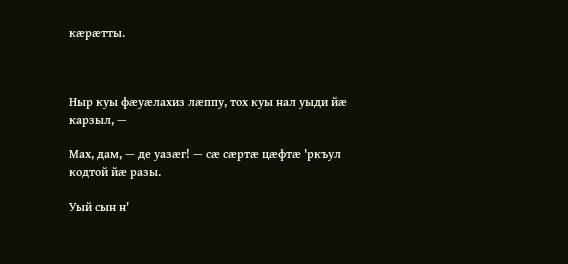кæрæтты.



Ныр куы фæуæлахиз лæппу, тох куы нал уыди йæ карзыл, —

Мах, дам, — де уазæг! — сæ сæртæ цæфтæ 'ркъул кодтой йæ разы.

Уый сын н'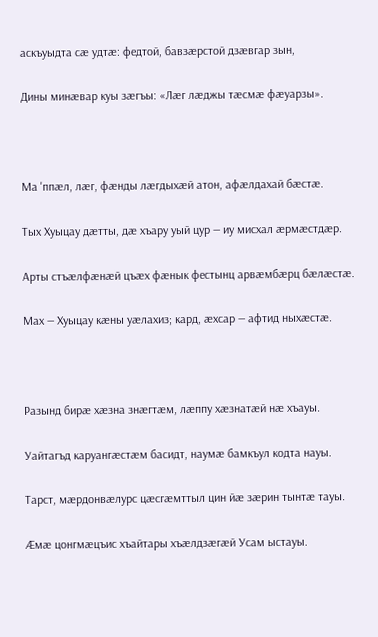аскъуыдта сæ удтæ: федтой, бавзæрстой дзæвгар зын,

Дины минæвар куы зæгъы: «Лæг лæджы тæсмæ фæуарзы».



Ма 'ппæл, лæг, фæнды лæгдыхæй атон, афæлдахай бæстæ.

Тых Хуыцау дæтты, дæ хъару уый цур — иу мисхал æрмæстдæр.

Арты стъæлфæнæй цъæх фæнык фестынц арвæмбæрц бæлæстæ.

Мах — Хуыцау кæны уæлахиз; кард, æхсар — афтид ныхæстæ.



Разынд бирæ хæзна знæгтæм, лæппу хæзнатæй нæ хъауы.

Уайтагъд каруангæстæм басидт, наумæ бамкъул кодта науы.

Тарст, мæрдонвæлурс цæсгæмттыл цин йæ зæрин тынтæ тауы.

Æмæ цонгмæцъис хъайтары хъæлдзæгæй Усам ыстауы.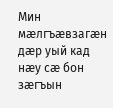Мин мæлгъæвзагæн дæр уый кад нæу сæ бон зæгъын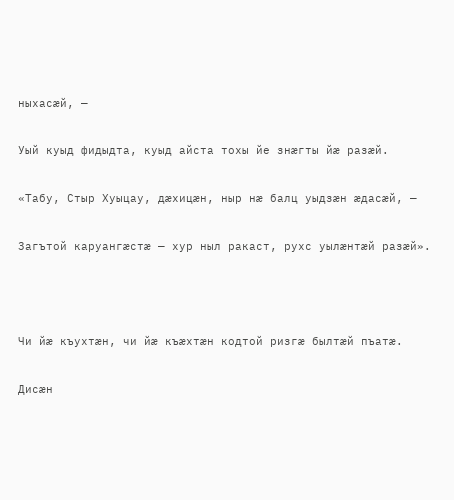ныхасæй, —

Уый куыд фидыдта, куыд айста тохы йе знæгты йæ разæй.

«Табу, Стыр Хуыцау, дæхицæн, ныр нæ балц уыдзæн æдасæй, —

Загътой каруангæстæ — хур ныл ракаст, рухс уылæнтæй разæй».



Чи йæ къухтæн, чи йæ къæхтæн кодтой ризгæ былтæй пъатæ.

Дисæн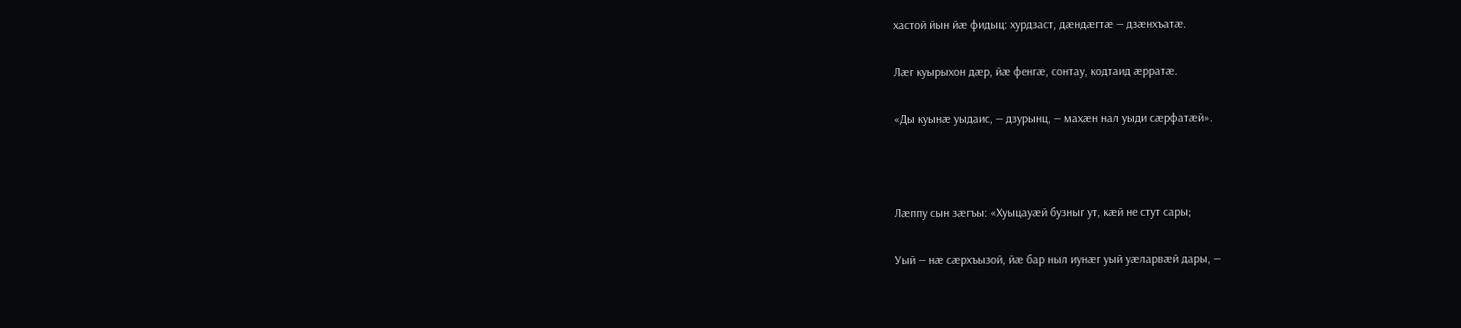хастой йын йæ фидыц: хурдзаст, дæндæгтæ — дзæнхъатæ.

Лæг куырыхон дæр, йæ фенгæ, сонтау, кодтаид æрратæ.

«Ды куынæ уыдаис, — дзурынц, — махæн нал уыди сæрфатæй».



Лæппу сын зæгъы: «Хуыцауæй бузныг ут, кæй не стут сары;

Уый — нæ сæрхъызой, йæ бар ныл иунæг уый уæларвæй дары, —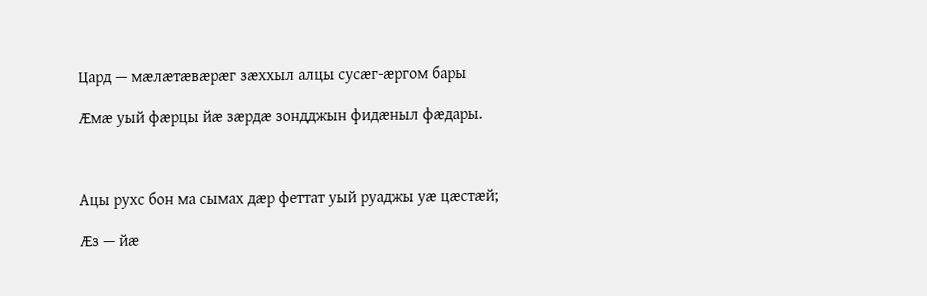Цард — мæлæтæвæрæг зæххыл алцы сусæг-æргом бары

Æмæ уый фæрцы йæ зæрдæ зондджын фидæныл фæдары.



Ацы рухс бон ма сымах дæр феттат уый руаджы уæ цæстæй;

Æз — йæ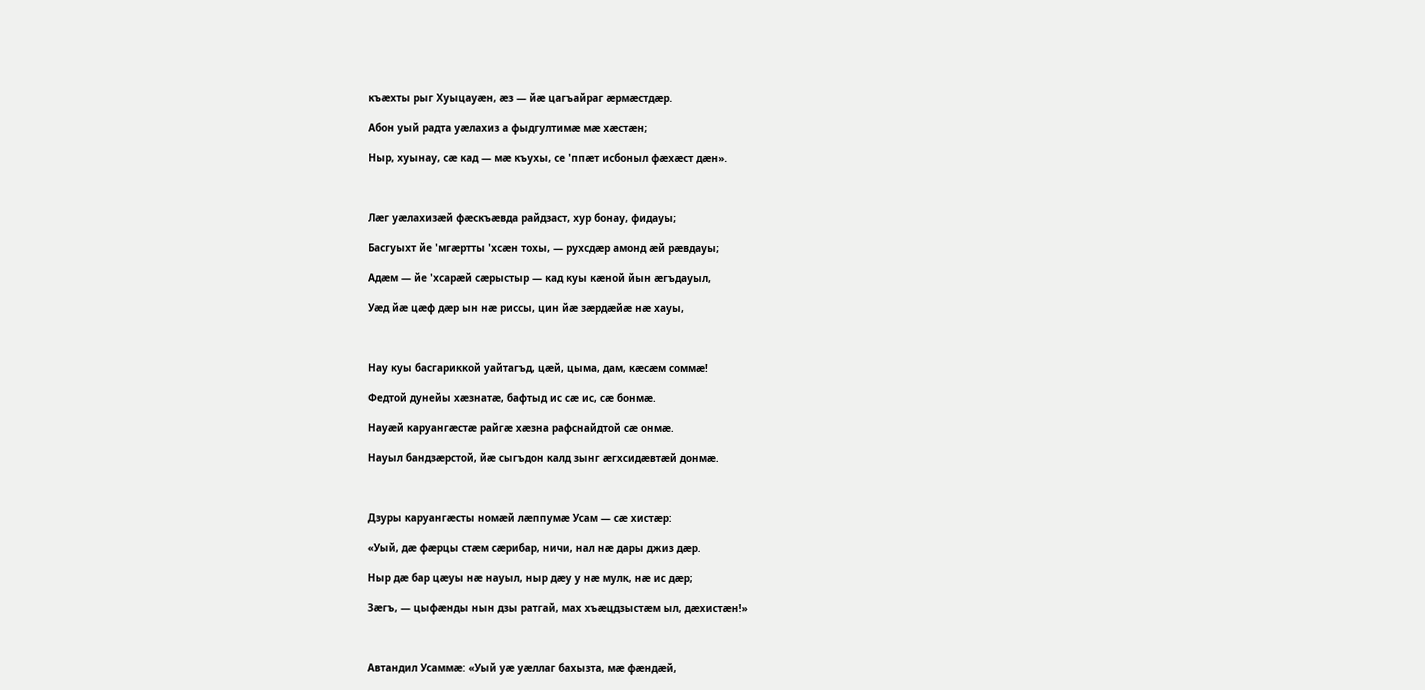къæхты рыг Хуыцауæн, æз — йæ цагъайраг æрмæстдæр.

Абон уый радта уæлахиз а фыдгултимæ мæ хæстæн;

Ныр, хуынау, сæ кад — мæ къухы, се 'ппæт исбоныл фæхæст дæн».



Лæг уæлахизæй фæскъæвда райдзаст, хур бонау, фидауы;

Басгуыхт йе 'мгæртты 'хсæн тохы, — рухсдæр амонд æй рæвдауы;

Адæм — йе 'хсарæй сæрыстыр — кад куы кæной йын æгъдауыл,

Уæд йæ цæф дæр ын нæ риссы, цин йæ зæрдæйæ нæ хауы,



Нау куы басгариккой уайтагъд, цæй, цыма, дам, кæсæм соммæ!

Федтой дунейы хæзнатæ, бафтыд ис сæ ис, сæ бонмæ.

Науæй каруангæстæ райгæ хæзна рафснайдтой сæ онмæ.

Науыл бандзæрстой, йæ сыгъдон калд зынг æгхсидæвтæй донмæ.



Дзуры каруангæсты номæй лæппумæ Усам — сæ хистæр:

«Уый, дæ фæрцы стæм сæрибар, ничи, нал нæ дары джиз дæр.

Ныр дæ бар цæуы нæ науыл, ныр дæу у нæ мулк, нæ ис дæр;

Зæгъ, — цыфæнды нын дзы ратгай, мах хъæцдзыстæм ыл, дæхистæн!»



Автандил Усаммæ: «Уый уæ уæллаг бахызта, мæ фæндæй,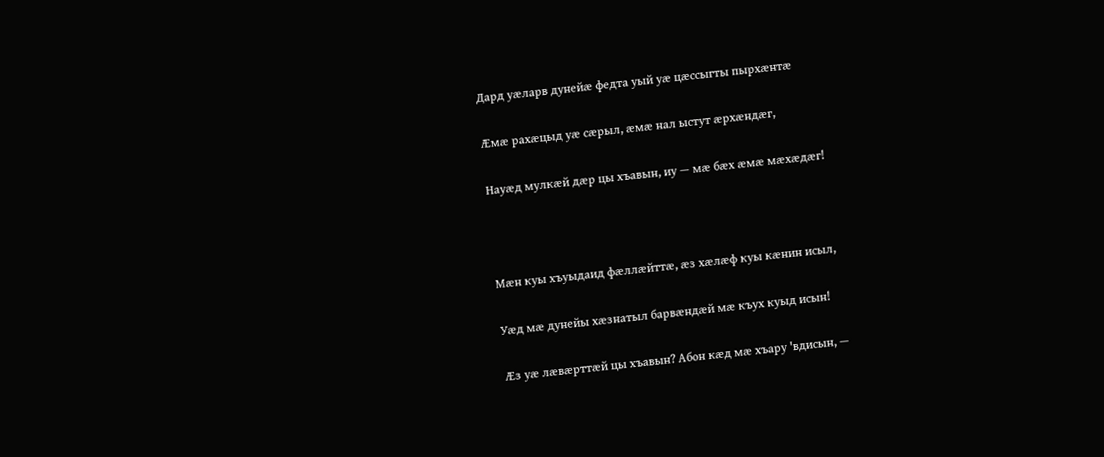Дард уæларв дунейæ федта уый уæ цæссыгты пырхæнтæ

Æмæ рахæцыд уæ сæрыл, æмæ нал ыстут æрхæндæг,

Науæд мулкæй дæр цы хъавын, иу — мæ бæх æмæ мæхæдæг!



Мæн куы хъуыдаид фæллæйттæ, æз хæлæф куы кæнин исыл,

Уæд мæ дунейы хæзнатыл барвæндæй мæ къух куыд исын!

Æз уæ лæвæрттæй цы хъавын? Абон кæд мæ хъару 'вдисын, —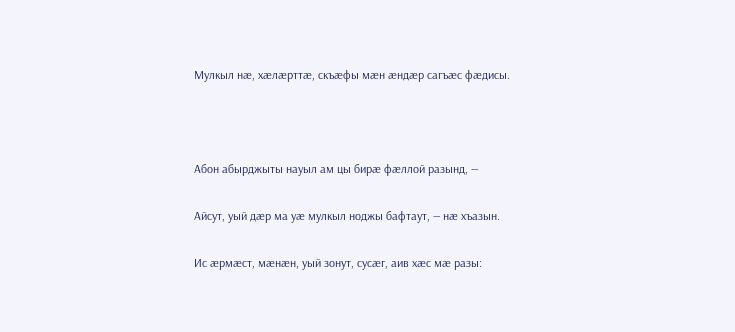Мулкыл нæ, хæлæрттæ, скъæфы мæн æндæр сагъæс фæдисы.



Абон абырджыты науыл ам цы бирæ фæллой разынд, —

Айсут, уый дæр ма уæ мулкыл ноджы бафтаут, — нæ хъазын.

Ис æрмæст, мæнæн, уый зонут, сусæг, аив хæс мæ разы: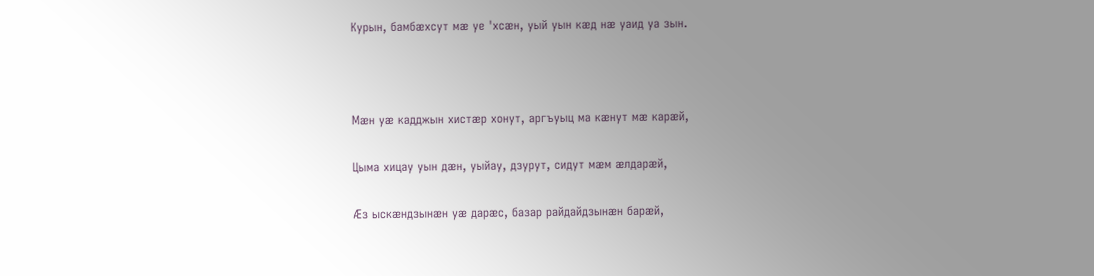Курын, бамбæхсут мæ уе 'хсæн, уый уын кæд нæ уаид уа зын.



Мæн уæ кадджын хистæр хонут, аргъуыц ма кæнут мæ карæй,

Цыма хицау уын дæн, уыйау, дзурут, сидут мæм æлдарæй,

Æз ыскæндзынæн уæ дарæс, базар райдайдзынæн барæй,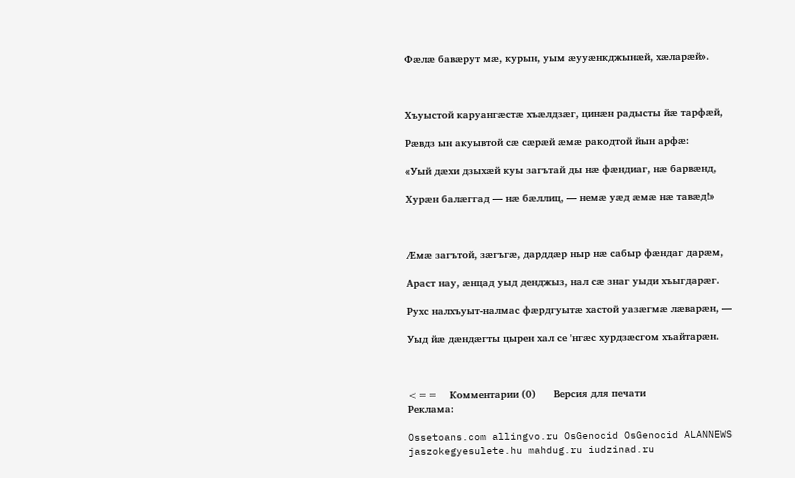Фæлæ бавæрут мæ, курын, уым æууæнкджынæй, хæларæй».



Хъуыстой каруангæстæ хъæлдзæг, цинæн радысты йæ тарфæй,

Рæвдз ын акуывтой сæ сæрæй æмæ ракодтой йын арфæ:

«Уый дæхи дзыхæй куы загътай ды нæ фæндиаг, нæ барвæнд,

Хурæн балæггад — нæ бæллиц, — немæ уæд æмæ нæ тавæд!»



Æмæ загътой, зæгъгæ, дарддæр ныр нæ сабыр фæндаг дарæм,

Араст нау, æнцад уыд денджыз, нал сæ знаг уыди хъыгдарæг.

Рухс налхъуыт-налмас фæрдгуытæ хастой уазæгмæ лæварæн, —

Уыд йæ дæндæгты цырен хал се 'нгæс хурдзæсгом хъайтарæн.



<==    Комментарии (0)      Версия для печати
Реклама:

Ossetoans.com allingvo.ru OsGenocid OsGenocid ALANNEWS jaszokegyesulete.hu mahdug.ru iudzinad.ru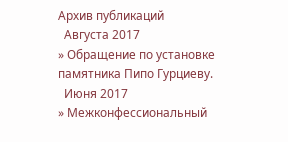Архив публикаций
  Августа 2017
» Обращение по установке памятника Пипо Гурциеву.
  Июня 2017
» Межконфессиональный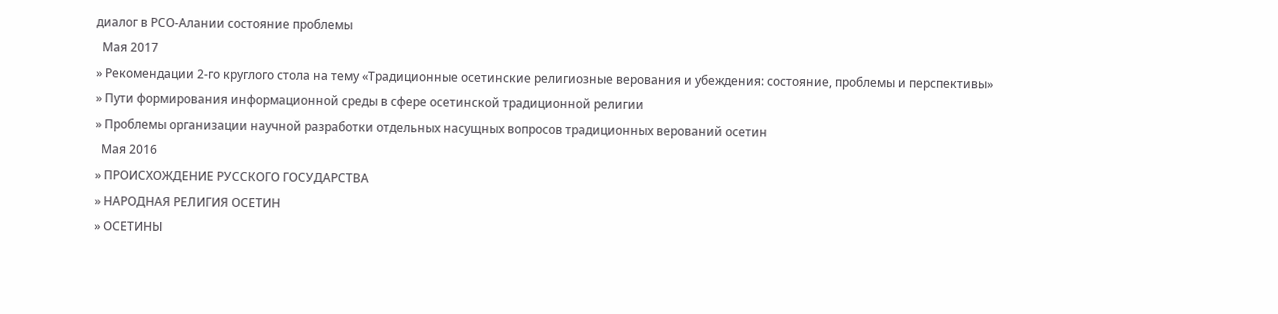диалог в РСО-Алании состояние проблемы
  Мая 2017
» Рекомендации 2-го круглого стола на тему «Традиционные осетинские религиозные верования и убеждения: состояние, проблемы и перспективы»
» Пути формирования информационной среды в сфере осетинской традиционной религии
» Проблемы организации научной разработки отдельных насущных вопросов традиционных верований осетин
  Мая 2016
» ПРОИСХОЖДЕНИЕ РУССКОГО ГОСУДАРСТВА
» НАРОДНАЯ РЕЛИГИЯ ОСЕТИН
» ОСЕТИНЫ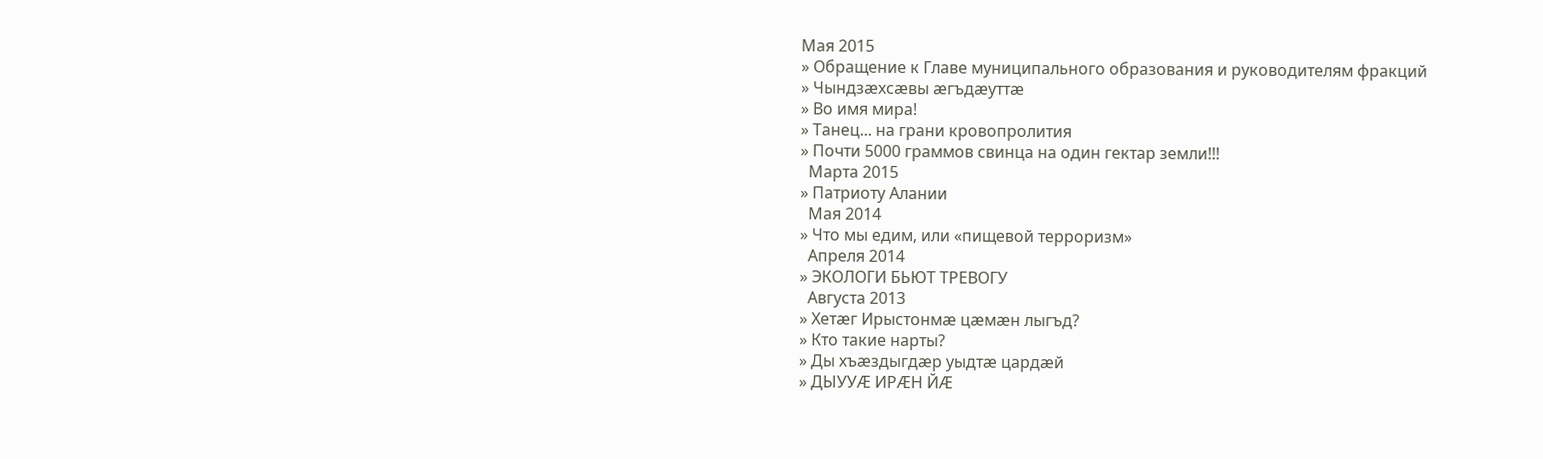Мая 2015
» Обращение к Главе муниципального образования и руководителям фракций
» Чындзӕхсӕвы ӕгъдӕуттӕ
» Во имя мира!
» Танец... на грани кровопролития
» Почти 5000 граммов свинца на один гектар земли!!!
  Марта 2015
» Патриоту Алании
  Мая 2014
» Что мы едим, или «пищевой терроризм»
  Апреля 2014
» ЭКОЛОГИ БЬЮТ ТРЕВОГУ
  Августа 2013
» Хетӕг Ирыстонмӕ цӕмӕн лыгъд?
» Кто такие нарты?
» Ды хъæздыгдæр уыдтæ цардæй
» ДЫУУӔ ИРӔН ЙӔ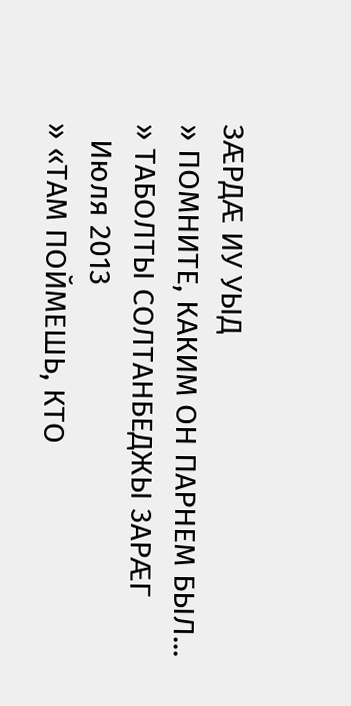ЗӔРДӔ ИУ УЫД
» ПОМНИТЕ, КАКИМ ОН ПАРНЕМ БЫЛ...
» ТАБОЛТЫ СОЛТАНБЕДЖЫ 3АРӔГ
  Июля 2013
» «ТАМ ПОЙМЕШЬ, КТО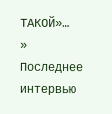ТАКОЙ»…
» Последнее интервью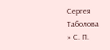Сергея Таболова
» С. П.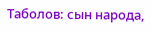Таболов: сын народа,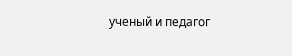ученый и педагог